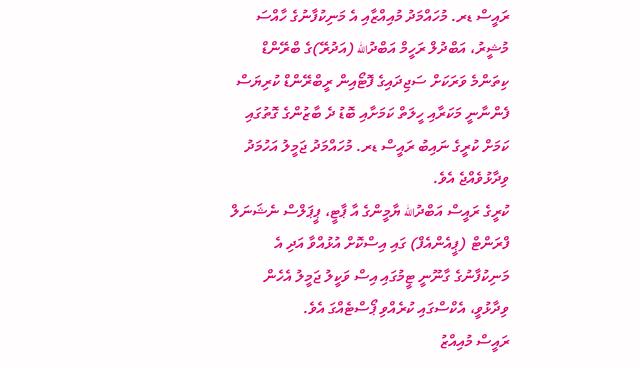ރައީސް ޑރ. މުހައްމަދު މުއިއްޒާއި އެ މަނިކުފާނުގެ ހާއްސަ މުޝީރު، އަބްދުލް ރަހީމް އަބްދުالله (އަދުރޭ)ގެ ބްރޭންޑް ކިތަންމެ ވަރަކަށް ސަޖިދައިގެ ފޮޓޯއިން ރީބްރޭންޑް ކުރިޔަސް ފެންނާނީ މަކަރާއި ހީލަތް ކަމަށާއި ބޮޑު ދެ ބާޒުންގެ ގޮތުގައި ކަމަށް ކުރީގެ ނައިބު ރައީސް ޑރ. މުހައްމަދު ޖަމީލު އަހުމަދު ވިދާޅުވެއްޖެ އެވެ.
ކުރީގެ ރައީސް އަބްދުالله ޔާމީންގެ އާ ޕާޓީ، ޕީޕަލްސް ނެޝަނަލް ފްރަންޓް (ޕީއެންއެފް) ގައި އިސްކޮށް އުޅުއްވާ އަދި އެ މަނިކުފާނުގެ ގާނޫނީ ޓީމުގައި އިސް ވަކީލު ޖަމީލު އެހެން ވިދާޅުވީ، އެކްސްގައި ކުރެއްވި ޕޯސްޓެއްގަ އެވެ.
ރައީސް މުއިއްޒު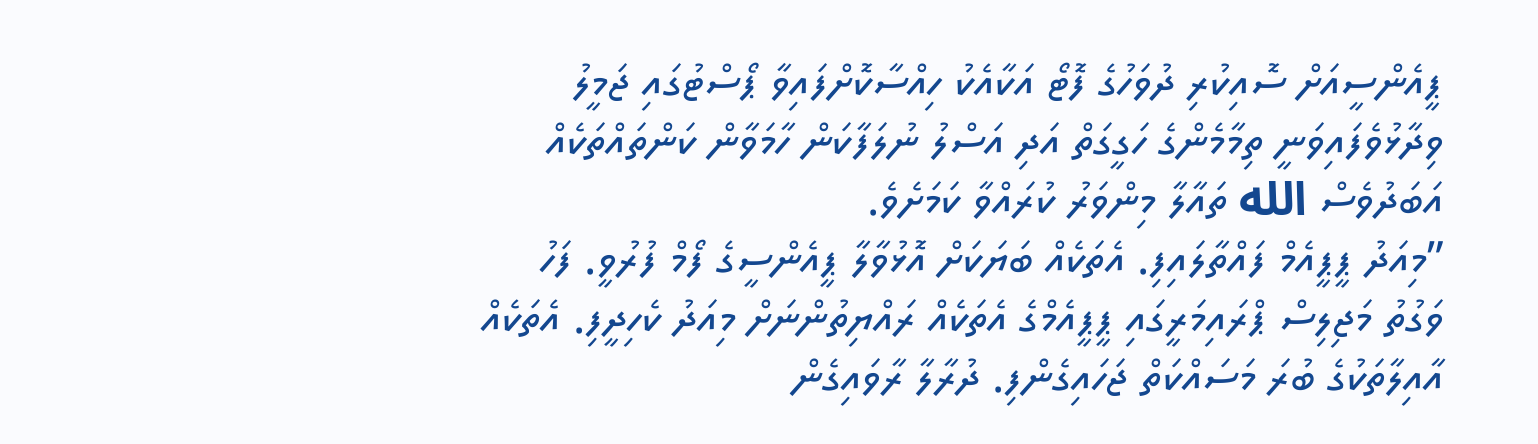ޕީއެންސީއަށް ސޮއިކުރި ދުވަހުގެ ފޮޓޯ އަކާއެކު ހިއްސާކޮށްފައިވާ ޕޯސްޓުގައި ޖަމީލު ވިދާޅުވެފައިވަނީ ތިމާމެންގެ ހަގީގަތް އަދި އަސްލު ނުލަފާކަން ހާމަވާން ކަންތައްތަކެއް އަބަދުވެސް الله ތައާލާ މިންވަރު ކުރައްވާ ކަމަށެވެ.
”މިއަދު ޕީޕީއެމް ފައްތާލައިފި. އެތަކެއް ބަޔަކަށް އޮޅުވާލާ ޕީއެންސީގެ ފޯމް ފުރުވީ. ފަހު ވަގުތު މަޖިލިސް ޕްރައިމަރީގައި ޕީޕީއެމްގެ އެތަކެއް ރައްޔިތުންނަށް މިއަދު ކެހިދީފި. އެތަކެއް އާއިލާތަކުގެ ބުރަ މަސައްކަތް ޖަހައިގެންފި. ދުރާލާ ރާވައިގެން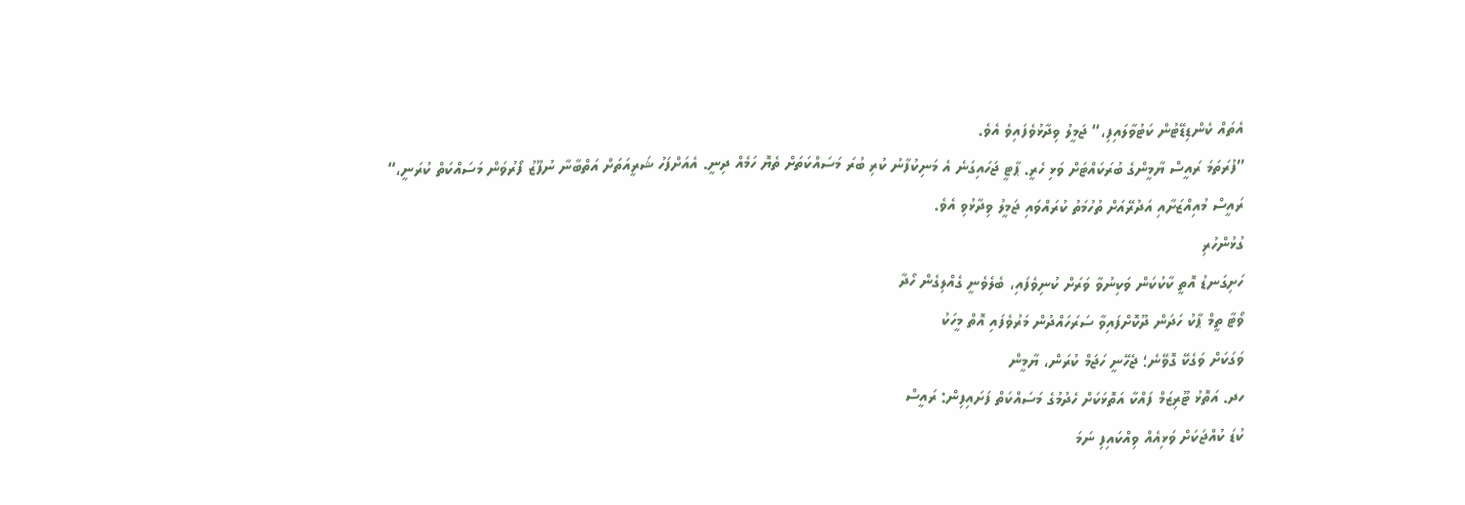އެތައް ކެންޑިޑޭޓުން ކަޓުވާލައިފި،“ ޖަމީލު ވިދާޅުވެފައިވެ އެވެ.
”ފުރަތަމަ ރައީސް ޔާމީންގެ ބުރަކައްޓަށް ވަޅި ހެރީ. ޕާޓީ ޖަހައިގަނެ އެ މަނިކުފާނު ކުރި ބުރަ މަސައްކަތަށް ތެޔޮ ހަމެއް ދިނީ. އެއަށްފަހު ޝަރީއަތަށް އަތްބާނާ ނުފޫޒު ފޯރުވަން މަސައްކަތް ކުރަނީ،“ ރައީސް މުއިއްޒަށާއި އަދުރޭއަށް ތުހުމަތު ކުރައްވައި ޖަމީލު ވިދާޅުވި އެވެ.
ގުޅުންހުރި
ހަށިގަނޑު އޮތީ ކާކުކަން ވަކިނުވާ ވަރަށް ކުނިވެފައި، ބެލެވެނީ ގެއްލިގެން ހޯދާ
ވޯޓާ ތީމް ޕާކު ހަދަން ދޫކޮށްފައިވާ ސަރަހައްދުން މަރުވެފައި އޮތް މީހަކު
ވަގަކަށް ވަގެކޭ ގޮވޭނެ؛ ޖެހޭނީ ހަޖަމް ކުރަން، ޔާމީން
ހދ. އަތޮޅު ޓޫރިޒަމް ފައްކާ އަތޮޅަކަށް ހެދުމުގެ މަސައްކަތް ފަށައިފިން: ރައީސް
ކުޑަ ކުއްޖަކަށް ވަޅިއެއް ވިއްކައިފި ނަމަ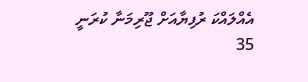އެއްލައްކަ ރުފިޔާއަށް ޖޫރިމަނާ ކުރަނީ
35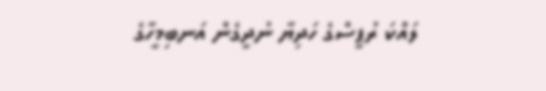ލައްކަ ރުޕީސްގެ ހަދިޔާ ނުދީގެން އަނބިމީހާގެ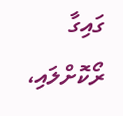ގައިގާ ރޯކޮށްލައި،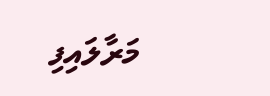މަރާލައިފި